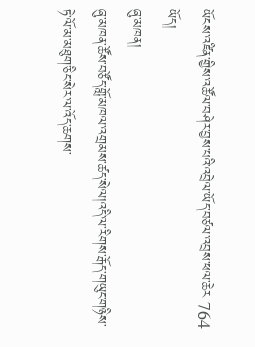ཡོངས་འཛིན་གྱིས་འཚོལ་བཤེར་བྱས་པའི་འབྲེལ་ཡོད་བཙལ་འབྲས་ཕལ་ཆེར 764 ཡོད།
ཞུ་མཁན།
ཞུ་མཁན་ཚོས་བཙོད་གློ་མཁལ་འགྲམས་ཚད་སེལ།འདི་ལ་རིགས་རྒོད་གཡུང་གཉིས་ཏེ་ལོ་མ་མཐུག་ཅིང་སེར་ལ་འོད་ཆགས་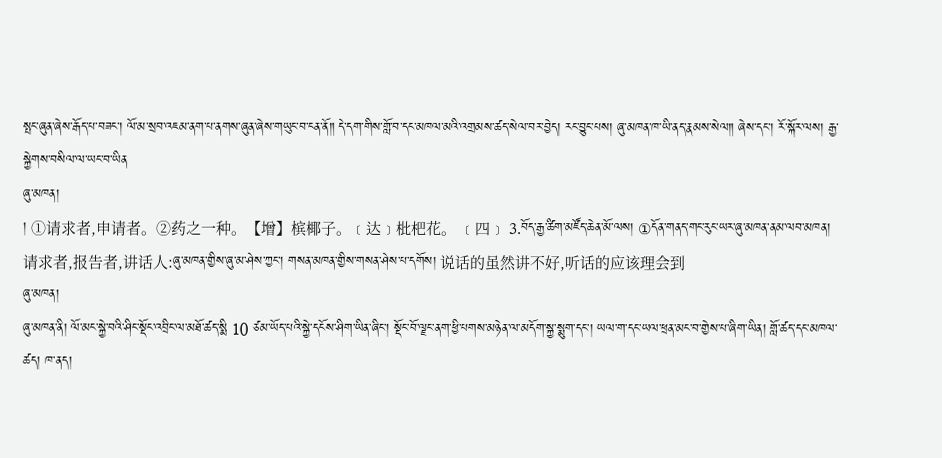སྤང་ཞུན་ཞེས་རྒོད་པ་བཟང་། ལོ་མ་སྲབ་འཇམ་ནག་པ་ནགས་ཞུན་ཞེས་གཡུང་བ་ངན་ནོ༎ དེ་དག་གིས་གློ་བ་དང་མཁལ་མའི་འགྲམས་ཚད་སེལ་བར་བྱེད། རང་བྱུང་པས། ཞུ་མཁན་ཁ་ཡི་ནད་རྣམས་སེལ༎ ཞེས་དང་། རོ་སྐོར་ལས། རྒྱ་སྐྱེགས་བསིལ་ལ་ཡང་བ་ཡིན
ཞུ་མཁན།
། ①请求者,申请者。②药之一种。【增】槟椰子。﹝达﹞枇杷花。 ﹝四﹞ 3.བོད་རྒྱ་ཚིག་མཛོད་ཆེན་མོ་ལས། ①དོན་གནད་གང་རུང་ཡར་ཞུ་མཁན་ནམ་ལབ་མཁན། 请求者,报告者,讲话人:ཞུ་མཁན་གྱིས་ཞུ་མ་ཤེས་ཀྱང་། གསན་མཁན་གྱིས་གསན་ཤེས་པ་དགོས། 说话的虽然讲不好,听话的应该理会到
ཞུ་མཁན།
ཞུ་མཁན་ནི། ལོ་མང་སྐྱེ་བའི་ཤིང་སྡོང་འབྲིང་ལ་མཐོ་ཚད་སྨི 10 ཙམ་ཡོད་པའི་སྐྱེ་དངོས་ཤིག་ཡིན་ཞིང་། སྡོང་བོ་ལྗང་ནག་ཕྱི་པགས་མཉེན་ལ་མདོག་སྐྱ་སྨུག་དང་། ཡལ་ག་དང་ཡལ་ཕྲན་མང་བ་གྱེས་པ་ཞིག་ཡིན། གློ་ཚད་དང་མཁལ་ཚད། ཁ་ནད།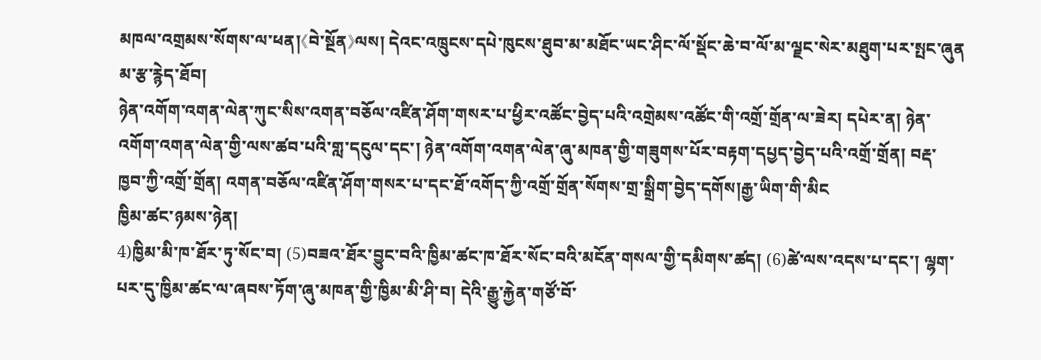མཁལ་འགྲམས་སོགས་ལ་ཕན།《བེ་སྔོན》ལས། དེའང་འཁྲུངས་དཔེ་ཁུངས་ཐུབ་མ་མཐོང་ཡང་ཤིང་ལོ་སྡོང་ཆེ་བ་ལོ་མ་ལྗང་སེར་མཐུག་པར་སྤང་ཞུན
མ་རྩ་རྙེད་ཐོབ།
ཉེན་འགོག་འགན་ལེན་ཀུང་སིས་འགན་བཅོལ་འཛིན་ཤོག་གསར་པ་ཕྱིར་འཚོང་བྱེད་པའི་འགྲེམས་འཚོང་གི་འགྲོ་གྲོན་ལ་ཟེར། དཔེར་ན། ཉེན་འགོག་འགན་ལེན་གྱི་ལས་ཚབ་པའི་གླ་དངུལ་དང་། ཉེན་འགོག་འགན་ལེན་ཞུ་མཁན་གྱི་གཟུགས་པོར་བརྟག་དཔྱད་བྱེད་པའི་འགྲོ་གྲོན། བརྡ་ཁྱབ་ཀྱི་འགྲོ་གྲོན། འགན་བཅོལ་འཛིན་ཤོག་གསར་པ་དང་ཐོ་འགོད་ཀྱི་འགྲོ་གྲོན་སོགས་གྲ་སྒྲིག་བྱེད་དགོས།རྒྱ་ཡིག་གི་མིང
ཁྱིམ་ཚང་ཉམས་ཉེན།
4)ཁྱིམ་མི་ཁ་ཐོར་ཏུ་སོང་བ། (5)བཟའ་ཐོར་བྱུང་བའི་ཁྱིམ་ཚང་ཁ་ཐོར་སོང་བའི་མངོན་གསལ་གྱི་དམིགས་ཚད། (6)ཚེ་ལས་འདས་པ་དང་། ལྷག་པར་དུ་ཁྱིམ་ཚང་ལ་ཞབས་ཏོག་ཞུ་མཁན་གྱི་ཁྱིམ་མི་ཤི་བ། དེའི་རྒྱུ་རྐྱེན་གཙོ་བོ་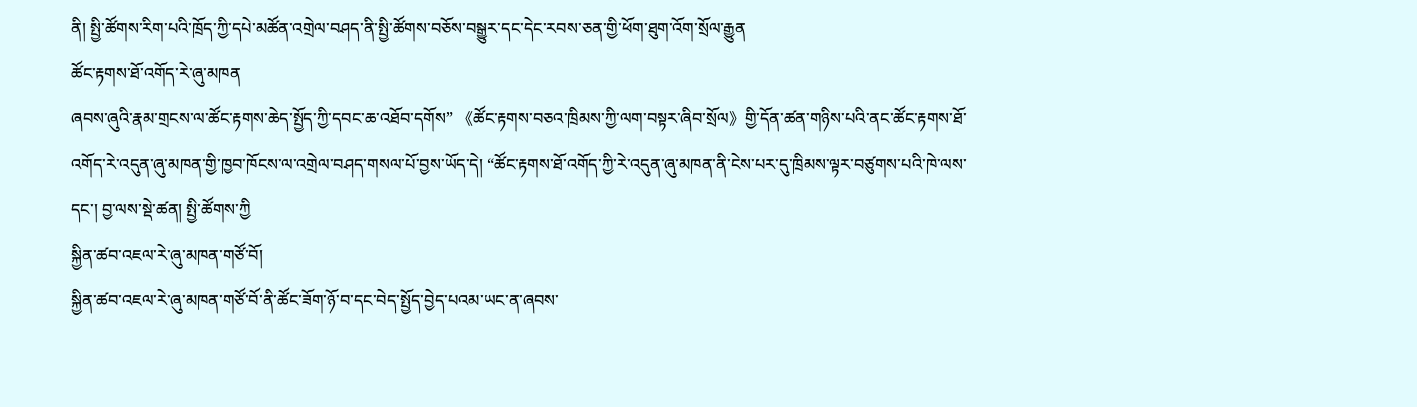ནི། སྤྱི་ཚོགས་རིག་པའི་ཁྲོད་ཀྱི་དཔེ་མཚོན་འགྲེལ་བཤད་ནི་སྤྱི་ཚོགས་བཅོས་བསྒྱུར་དང་དེང་རབས་ཅན་གྱི་ཕོག་ཐུག་འོག་སྲོལ་རྒྱུན
ཚོང་རྟགས་ཐོ་འགོད་རེ་ཞུ་མཁན
ཞབས་ཞུའི་རྣམ་གྲངས་ལ་ཚོང་རྟགས་ཆེད་སྤྱོད་ཀྱི་དབང་ཆ་འཐོབ་དགོས” 《ཚོང་རྟགས་བཅའ་ཁྲིམས་ཀྱི་ལག་བསྟར་ཞིབ་སྲོལ》གྱི་དོན་ཚན་གཉིས་པའི་ནང་ཚོང་རྟགས་ཐོ་འགོད་རེ་འདུན་ཞུ་མཁན་གྱི་ཁྱབ་ཁོངས་ལ་འགྲེལ་བཤད་གསལ་པོ་བྱས་ཡོད་དེ། “ཚོང་རྟགས་ཐོ་འགོད་ཀྱི་རེ་འདུན་ཞུ་མཁན་ནི་ངེས་པར་དུ་ཁྲིམས་ལྟར་བཙུགས་པའི་ཁེ་ལས་དང་། བྱ་ལས་སྡེ་ཚན། སྤྱི་ཚོགས་ཀྱི
སྐྱིན་ཚབ་འཇལ་རེ་ཞུ་མཁན་གཙོ་བོ།
སྐྱིན་ཚབ་འཇལ་རེ་ཞུ་མཁན་གཙོ་བོ་ནི་ཚོང་ཟོག་ཉོ་བ་དང་བེད་སྤྱོད་བྱེད་པའམ་ཡང་ན་ཞབས་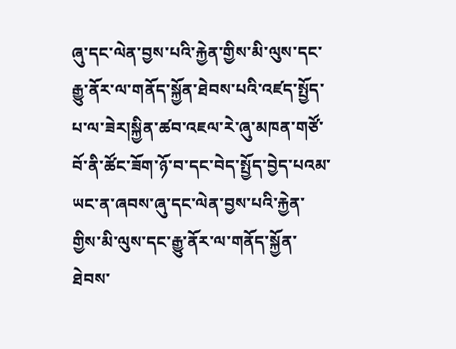ཞུ་དང་ལེན་བྱས་པའི་རྐྱེན་གྱིས་མི་ལུས་དང་རྒྱུ་ནོར་ལ་གནོད་སྐྱོན་ཐེབས་པའི་འཛད་སྤྱོད་པ་ལ་ཟེར།སྐྱིན་ཚབ་འཇལ་རེ་ཞུ་མཁན་གཙོ་བོ་ནི་ཚོང་ཟོག་ཉོ་བ་དང་བེད་སྤྱོད་བྱེད་པའམ་ཡང་ན་ཞབས་ཞུ་དང་ལེན་བྱས་པའི་རྐྱེན་གྱིས་མི་ལུས་དང་རྒྱུ་ནོར་ལ་གནོད་སྐྱོན་ཐེབས་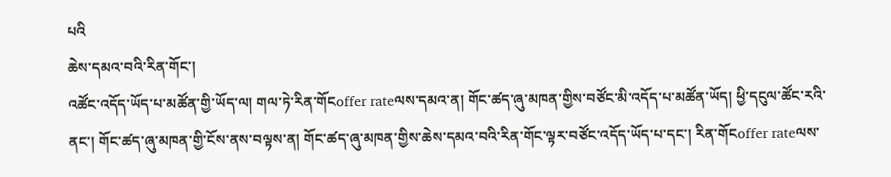པའི
ཆེས་དམའ་བའི་རིན་གོང་།
འཚོང་འདོད་ཡོད་པ་མཚོན་གྱི་ཡོད་ལ། གལ་ཏེ་རིན་གོངoffer rateལས་དམའ་ན། གོང་ཚད་ཞུ་མཁན་གྱིས་བཙོང་མི་འདོད་པ་མཚོན་ཡོད། ཕྱི་དངུལ་ཚོང་རའི་ནང་། གོང་ཚད་ཞུ་མཁན་གྱི་ངོས་ནས་བལྟས་ན། གོང་ཚད་ཞུ་མཁན་གྱིས་ཆེས་དམའ་བའི་རིན་གོང་ལྟར་བཙོང་འདོད་ཡོད་པ་དང་། རིན་གོངoffer rateལས་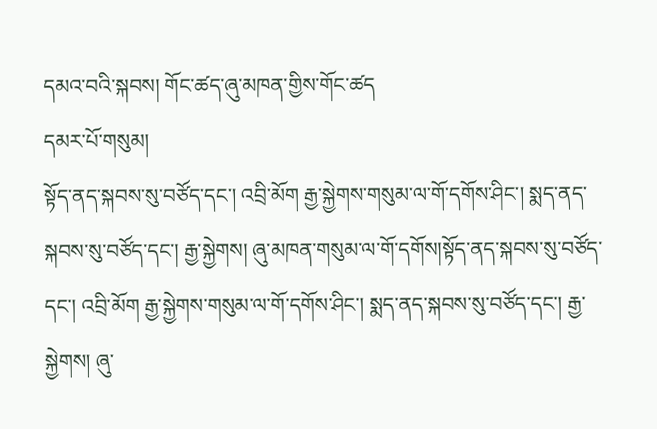དམའ་བའི་སྐབས། གོང་ཚད་ཞུ་མཁན་གྱིས་གོང་ཚད
དམར་པོ་གསུམ།
སྟོད་ནད་སྐབས་སུ་བཙོད་དང་། འབྲི་མོག རྒྱ་སྐྱེགས་གསུམ་ལ་གོ་དགོས་ཤིང་། སྨད་ནད་སྐབས་སུ་བཙོད་དང་། རྒྱ་སྐྱེགས། ཞུ་མཁན་གསུམ་ལ་གོ་དགོས།སྟོད་ནད་སྐབས་སུ་བཙོད་དང་། འབྲི་མོག རྒྱ་སྐྱེགས་གསུམ་ལ་གོ་དགོས་ཤིང་། སྨད་ནད་སྐབས་སུ་བཙོད་དང་། རྒྱ་སྐྱེགས། ཞུ་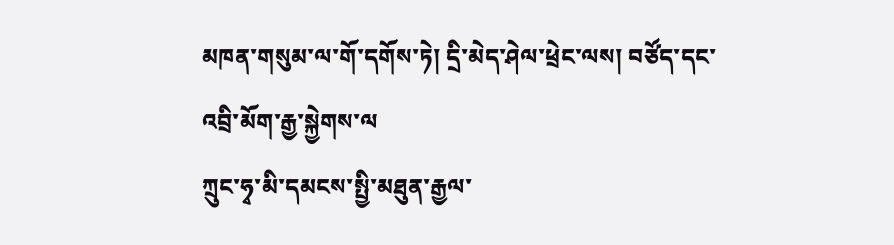མཁན་གསུམ་ལ་གོ་དགོས་ཏེ། དྲི་མེད་ཤེལ་ཕྲེང་ལས། བཙོད་དང་འབྲི་མོག་རྒྱ་སྐྱེགས་ལ
ཀྲུང་ཧྭ་མི་དམངས་སྤྱི་མཐུན་རྒྱལ་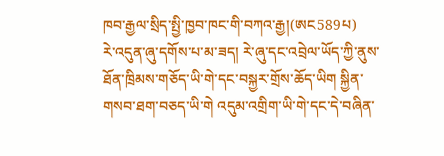ཁབ་རྒྱལ་སྲིད་སྤྱི་ཁྱབ་ཁང་གི་བཀའ་རྒྱ།(ཨང589པ)
རེ་འདུན་ཞུ་དགོས་པ་མ་ཟད། རེ་ཞུ་དང་འབྲེལ་ཡོད་ཀྱི་ནུས་ཐོན་ཁྲིམས་གཅོད་ཡི་གེ་དང་བསྐྱར་གྲོས་ཆོད་ཡིག སྐྱིན་གསབ་ཐག་བཅད་ཡི་གེ འདུམ་འགྲིག་ཡི་གེ་དང་དེ་བཞིན་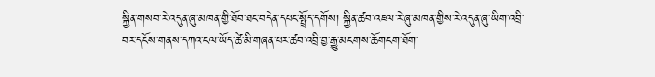སྐྱིན་གསབ་རེ་འདུན་ཞུ་མཁན་གྱི་ཐོབ་ཐང་བདེན་དཔང་སྤྲོད་དགོས། སྐྱིན་ཚབ་འཇལ་རེ་ཞུ་མཁན་གྱིས་རེ་འདུན་ཞུ་ཡིག་འབྲི་བར་དངོས་གནས་དཀའ་ངལ་ཡོད་ཚེ་མི་གཞན་པར་ཚབ་འབྲི་བྱ་རྒྱུ་མངགས་ཆོགངག་ཐོག་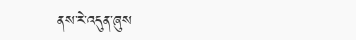ནས་རེ་འདུན་ཞུས